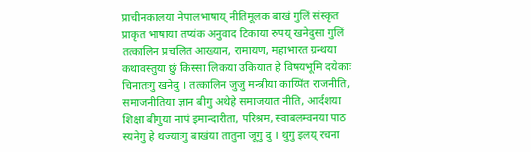प्राचीनकालया नेपालभाषाय् नीतिमूलक बाखं गुलिं संस्कृत प्राकृत भाषाया तप्यंक अनुवाद टिकाया रुपय् खनेदुसा गुलिं तत्कालिन प्रचलित आख्यान, रामायण, महाभारत ग्रन्थया कथावस्तुया छुं किस्सा लिकया उकियात हे विषयभूमि दयेकाः चिनातःगु खनेदु । तत्कालिन जुजु मन्त्रीया काय्पिंत राजनीति, समाजनीतिया ज्ञान बीगु अथेहे समाजयात नीति, आर्दशया शिक्षा बीगुया नापं इमान्दारीता, परिश्रम, स्वाबलम्वनया पाठ स्यनेगु हे थज्याःगु बाखंया तातुना जूगु दु । थुगु इलय् रचना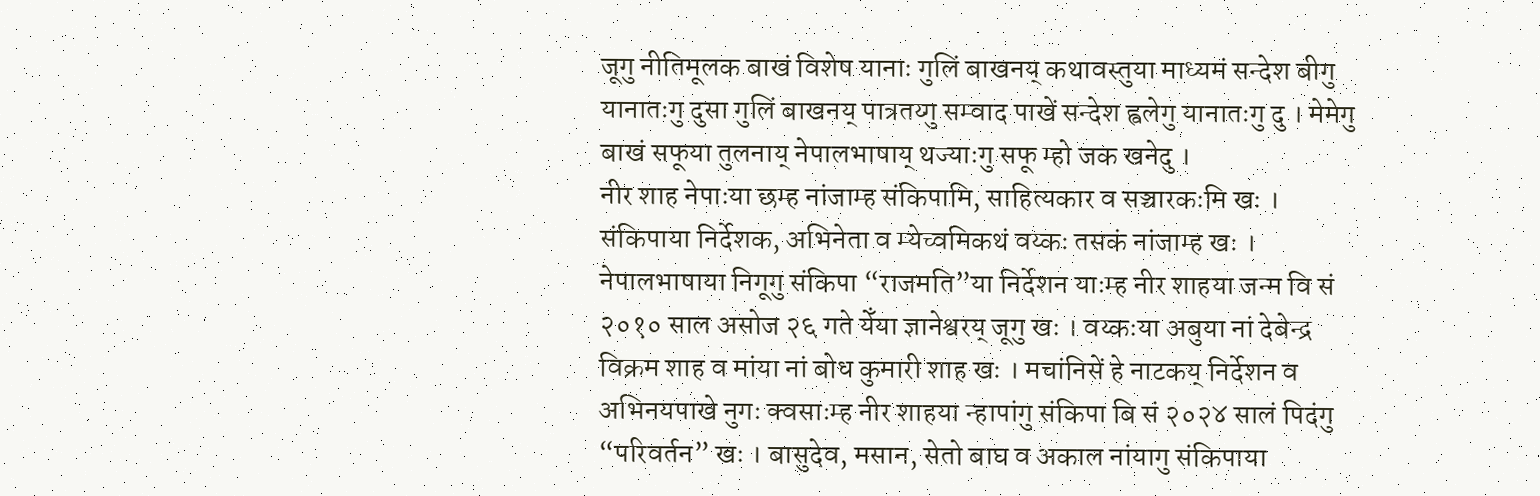जूगु नीतिमूलक बाखं विशेष यानाः गुलिं बाखनय् कथावस्तुया माध्यमं सन्देश बीगु यानातःगु दुसा गुलिं बाखनय् पात्रतय्गु सम्वाद पाखें सन्देश ह्वलेगु यानातःगु दु । मेमेगु बाखं सफूया तुलनाय् नेपालभाषाय् थज्याःगु सफू म्हो जक खनेदु ।
नीर शाह नेपाःया छम्ह नांजाम्ह संकिपामि, साहित्यकार व सञ्चारकःमि खः । संकिपाया निर्देशक, अभिनेता व म्येच्वमिकथं वय्कः तसकं नांजाम्ह खः । नेपालभाषाया निगूगु संकिपा “राजमति”या निर्देशन याःम्ह नीर शाहया जन्म वि सं २०१० साल असोज २६ गते येँया ज्ञानेश्वरय् जूगु खः । वय्कःया अबुया नां देबेन्द्र विक्रम शाह व मांया नां बोध कुमारी शाह खः । मचांनिसें हे नाटकय् निर्देशन व अभिनयपाखे नुगः क्वसाःम्ह नीर शाहया न्हापांगु संकिपा बि सं २०२४ सालं पिदंगु “परिवर्तन” खः । बासुदेव, मसान, सेतो बाघ व अकाल नांयागु संकिपाया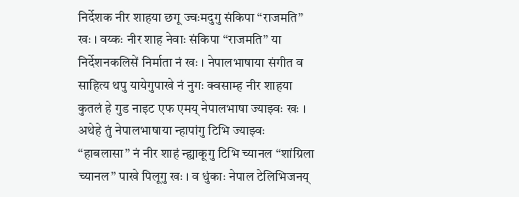निर्देशक नीर शाहया छगू ज्वःमदुगु संकिपा “राजमति” खः । वय्कः नीर शाह नेवाः संकिपा “राजमति” या निर्देशनकलिसें निर्माता नं खः । नेपालभाषाया संगीत व साहित्य थपु यायेगुपाखे नं नुगः क्वसाम्ह नीर शाहया कुतलं हे गुड नाइट एफ एमय् नेपालभाषा ज्याझ्वः खः । अथेहे तुं नेपालभाषाया न्हापांगु टिभि ज्याझ्वः “हाबलासा” नं नीर शाहं न्ह्याकूगु टिभि च्यानल “शांग्रिला च्यानल” पाखे पिलूगु खः । व धुंकाः नेपाल टेलिभिजनय्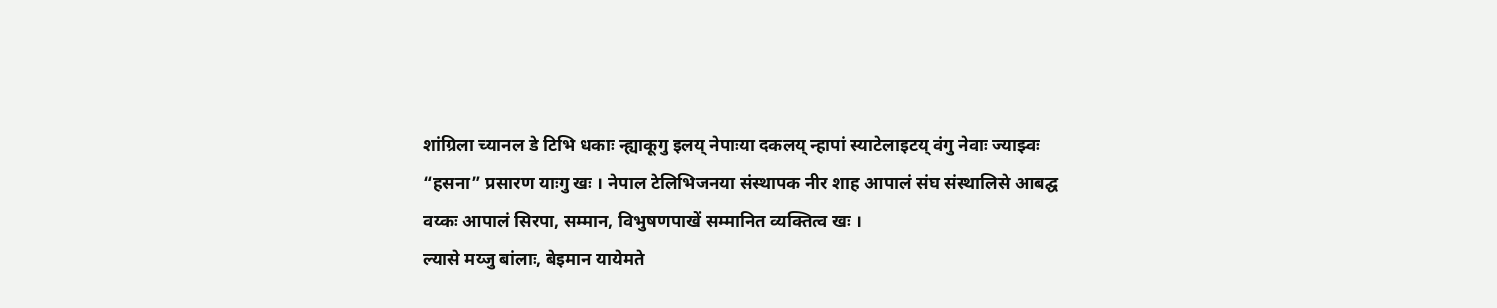शांग्रिला च्यानल डे टिभि धकाः न्ह्याकूगु इलय् नेपाःया दकलय् न्हापां स्याटेलाइटय् वंगु नेवाः ज्याझ्वः “हसना” प्रसारण याःगु खः । नेपाल टेलिभिजनया संस्थापक नीर शाह आपालं संघ संस्थालिसे आबद्घ वय्कः आपालं सिरपा, सम्मान, विभुषणपाखें सम्मानित व्यक्तित्व खः ।
ल्यासे मय्जु बांलाः, बेइमान यायेमते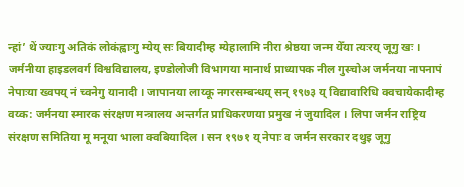न्हां’ थें ज्याःगु अतिकं लोकंह्वाःगु म्येय् सः बियादीम्ह म्येहालामि नीरा श्रेष्ठया जन्म येँया त्यःरय् जूगु खः ।
जर्मनीया हाइडलवर्ग विश्वविद्यालय, इण्डोलोजी विभागया मानार्थ प्राध्यापक नील गुस्चोअ जर्मनया नापनापं नेपाःया ख्वपय् नं च्वनेगु यानादी । जापानया लाय्कू नगरसम्बन्धय् सन् १९७३ य् विद्यावारिधि क्वचायेकादीम्ह वय्क: जर्मनया स्मारक संरक्षण मन्त्रालय अन्तर्गत प्राधिकरणया प्रमुख नं जुयादिल । लिपा जर्मन राष्ट्रिय संरक्षण समितिया मू मनूया भाला क्वबियादिल । सन १९७१ य् नेपाः व जर्मन सरकार दथुइ जूगु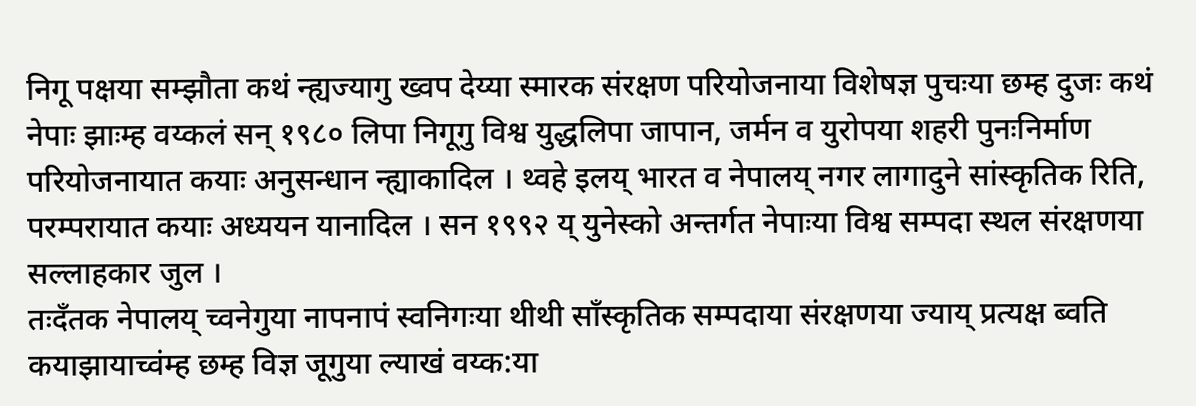निगू पक्षया सम्झौता कथं न्ह्यज्यागु ख्वप देय्या स्मारक संरक्षण परियोजनाया विशेषज्ञ पुचःया छम्ह दुजः कथं नेपाः झाःम्ह वय्कलं सन् १९८० लिपा निगूगु विश्व युद्धलिपा जापान, जर्मन व युरोपया शहरी पुनःनिर्माण परियोजनायात कयाः अनुसन्धान न्ह्याकादिल । थ्वहे इलय् भारत व नेपालय् नगर लागादुने सांस्कृतिक रिति, परम्परायात कयाः अध्ययन यानादिल । सन १९९२ य् युनेस्को अन्तर्गत नेपाःया विश्व सम्पदा स्थल संरक्षणया सल्लाहकार जुल ।
तःदँतक नेपालय् च्वनेगुया नापनापं स्वनिगःया थीथी साँस्कृतिक सम्पदाया संरक्षणया ज्याय् प्रत्यक्ष ब्वति कयाझायाच्वंम्ह छम्ह विज्ञ जूगुया ल्याखं वय्क:या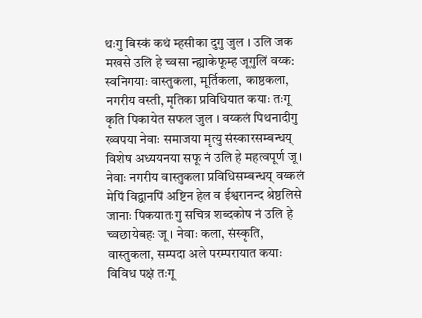थःगु बिस्कं कथं म्हसीका दुगु जुल । उलि जक मखसे उलि हे च्वसा न्ह्याकेफूम्ह जूगुलिं वय्क: स्वनिगयाः वास्तुकला, मूर्तिकला, काष्ठकला, नगरीय वस्ती, मृतिका प्रविधियात कयाः तःगू कृति पिकायेत सफल जुल । वय्कलं पिथनादीगु ख्वपया नेवाः समाजया मृत्यु संस्कारसम्बन्धय् विशेष अध्ययनया सफू नं उलि हे महत्वपूर्ण जू । नेवाः नगरीय वास्तुकला प्रविधिसम्बन्धय् वय्कलं मेपिं विद्वानपिं अष्टिन हेल व ईश्वरानन्द श्रेष्ठलिसे जानाः पिकयातःगु सचित्र शब्दकोष नं उलि हे च्वछायेबहः जू । नेवाः कला, संस्कृति, वास्तुकला, सम्पदा अले परम्परायात कयाः विविध पक्षं तःगू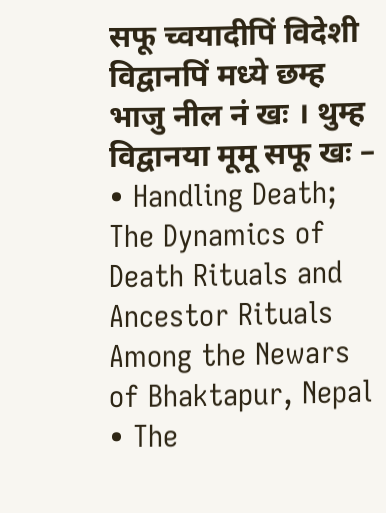सफू च्वयादीपिं विदेशी विद्वानपिं मध्ये छम्ह भाजु नील नं खः । थुम्ह विद्वानया मूमू सफू खः –
• Handling Death; The Dynamics of Death Rituals and Ancestor Rituals Among the Newars of Bhaktapur, Nepal
• The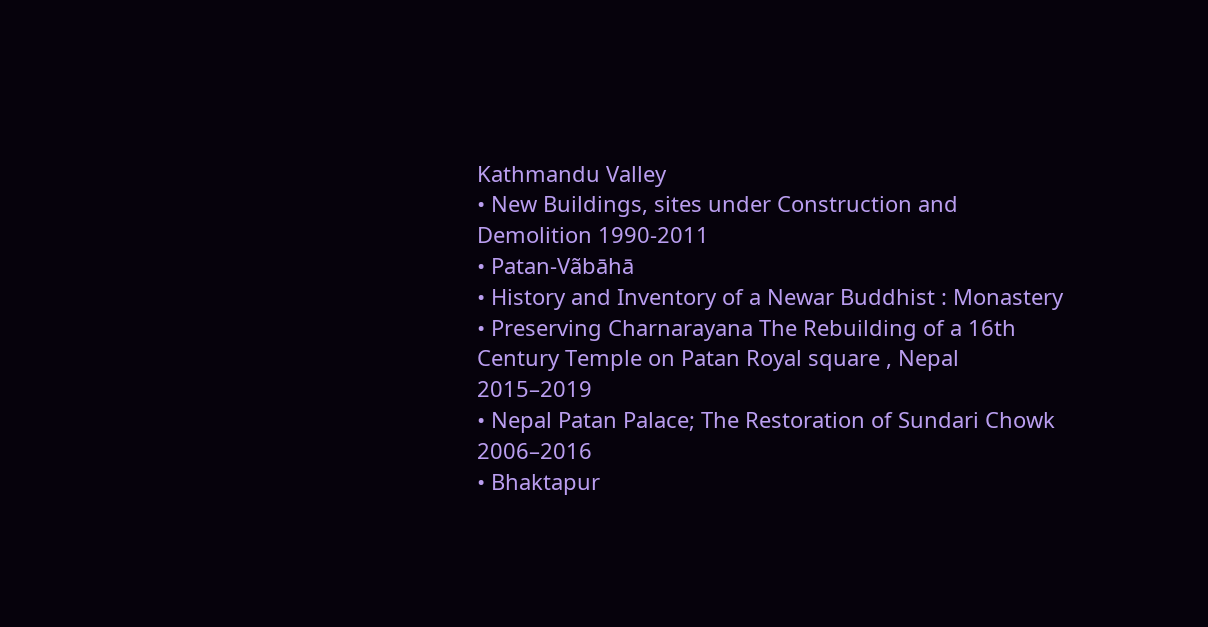Kathmandu Valley
• New Buildings, sites under Construction and Demolition 1990-2011
• Patan-Vãbāhā
• History and Inventory of a Newar Buddhist : Monastery
• Preserving Charnarayana The Rebuilding of a 16th Century Temple on Patan Royal square , Nepal 2015–2019
• Nepal Patan Palace; The Restoration of Sundari Chowk 2006–2016
• Bhaktapur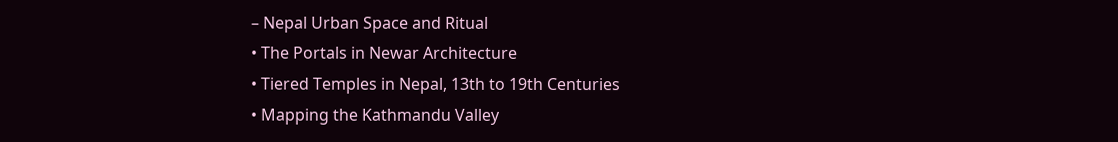– Nepal Urban Space and Ritual
• The Portals in Newar Architecture
• Tiered Temples in Nepal, 13th to 19th Centuries
• Mapping the Kathmandu Valley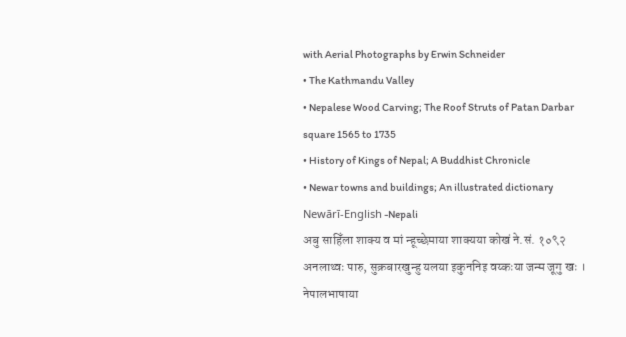with Aerial Photographs by Erwin Schneider
• The Kathmandu Valley
• Nepalese Wood Carving; The Roof Struts of Patan Darbar square 1565 to 1735
• History of Kings of Nepal; A Buddhist Chronicle
• Newar towns and buildings; An illustrated dictionary Newārī-English -Nepali
अबु साहिँला शाक्य व मां न्हूच्छेमाया शाक्यया कोखं ने.सं. १०९२ अनलाथ्वः पारु, सुक्रबारखुन्हु यलया इकुननिइ वय्कःया जन्म जूगु खः ।
नेपालभाषाया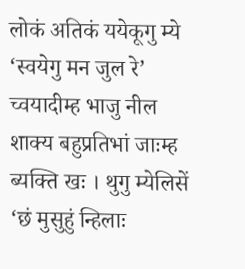लोकं अतिकं ययेकूगु म्ये ‘स्वयेगु मन जुल रे’ च्वयादीम्ह भाजु नील शाक्य बहुप्रतिभां जाःम्ह ब्यक्ति खः । थुगु म्येलिसें ‘छं मुसुहुं न्हिलाः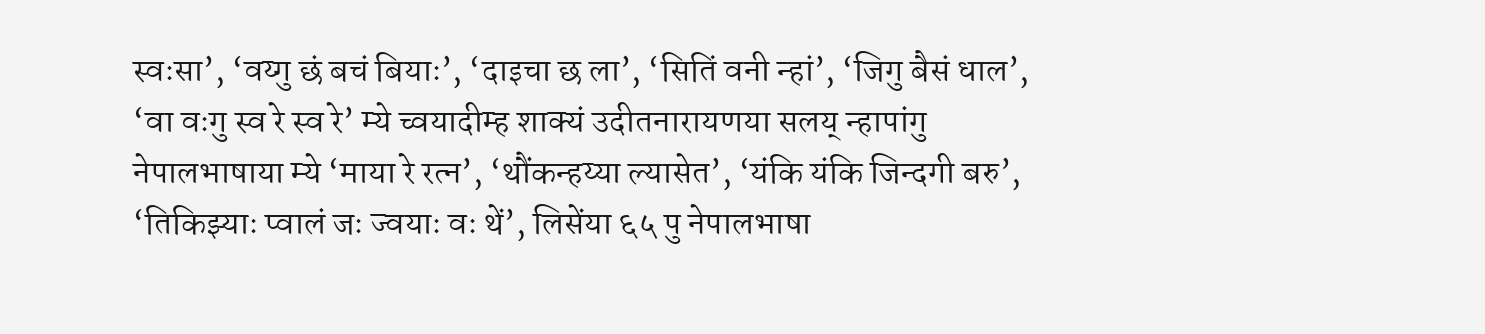स्वःसा’, ‘वय्गु छं बचं बियाः’, ‘दाइचा छ ला’, ‘सितिं वनी न्हां’, ‘जिगु बैसं धाल’, ‘वा वःगु स्व रे स्व रे’ म्ये च्वयादीम्ह शाक्यं उदीतनारायणया सलय् न्हापांगु नेपालभाषाया म्ये ‘माया रे रत्न’, ‘थौंकन्हय्या ल्यासेत’, ‘यंकि यंकि जिन्दगी बरु’, ‘तिकिझ्याः प्वालं जः ज्वयाः वः थें’, लिसेंया ६५ पु नेपालभाषा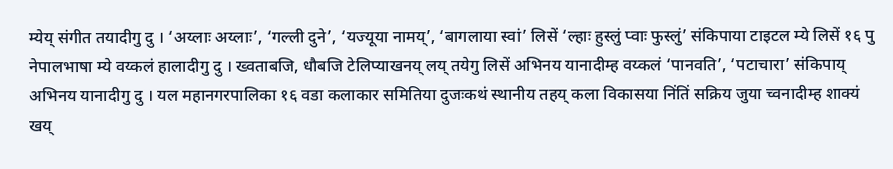म्येय् संगीत तयादीगु दु । ‘अय्लाः अय्लाः’, ‘गल्ली दुने’, ‘यज्यूया नामय्’, ‘बागलाया स्वां’ लिसें ‘ल्हाः हुस्लुं प्वाः फुस्लुं’ संकिपाया टाइटल म्ये लिसें १६ पु नेपालभाषा म्ये वय्कलं हालादीगु दु । ख्वताबजि, धौबजि टेलिप्याखनय् लय् तयेगु लिसें अभिनय यानादीम्ह वय्कलं ‘पानवति’, ‘पटाचारा’ संकिपाय् अभिनय यानादीगु दु । यल महानगरपालिका १६ वडा कलाकार समितिया दुजःकथं स्थानीय तहय् कला विकासया निंतिं सक्रिय जुया च्वनादीम्ह शाक्यं खय्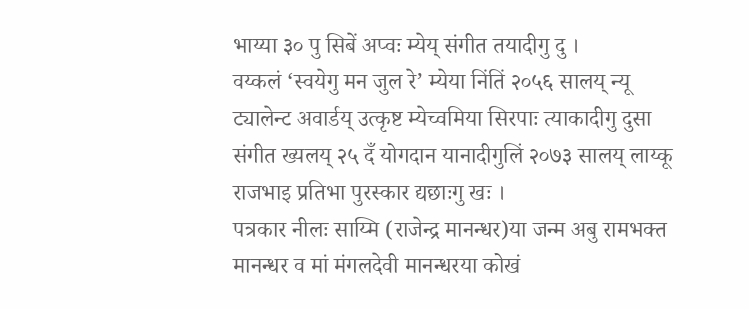भाय्या ३० पु सिबें अप्वः म्येय् संगीत तयादीगु दु ।
वय्कलं ‘स्वयेगु मन जुल रे’ म्येया निंतिं २०५६ सालय् न्यू ट्यालेन्ट अवार्डय् उत्कृष्ट म्येच्वमिया सिरपाः त्याकादीगु दुसा संगीत ख्यलय् २५ दँ योगदान यानादीगुलिं २०७३ सालय् लाय्कू राजभाइ प्रतिभा पुरस्कार द्यछाःगु खः ।
पत्रकार नीलः साय्मि (राजेन्द्र मानन्धर)या जन्म अबु रामभक्त मानन्धर व मां मंगलदेवी मानन्धरया कोखं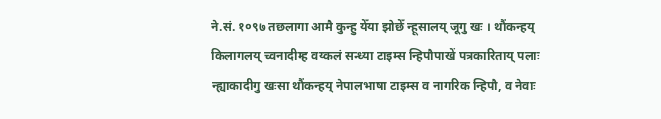ने.सं. १०९७ तछलागा आमै कुन्हु येँया झोछेँ न्हूसालय् जूगु खः । थौंकन्हय् किलागलय् च्वनादीम्ह वय्कलं सन्ध्या टाइम्स न्हिपौपाखें पत्रकारिताय् पलाः न्ह्याकादीगु खःसा थौंकन्हय् नेपालभाषा टाइम्स व नागरिक न्हिपौ, व नेवाः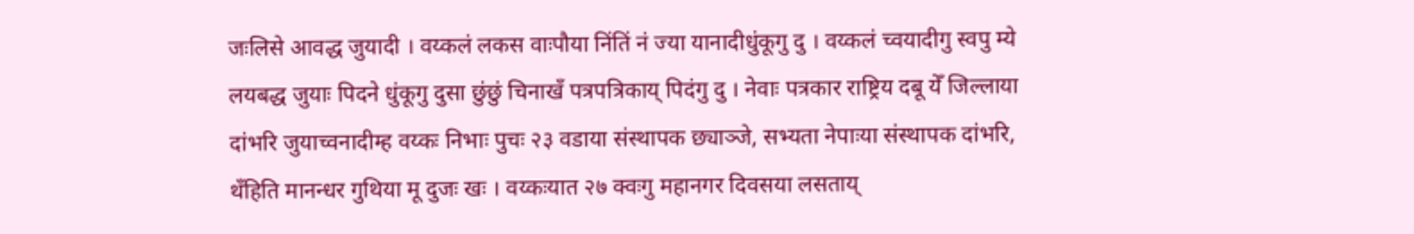जःलिसे आवद्ध जुयादी । वय्कलं लकस वाःपौया निंतिं नं ज्या यानादीधुंकूगु दु । वय्कलं च्वयादीगु स्वपु म्ये लयबद्ध जुयाः पिदने धुंकूगु दुसा छुंछुं चिनाखँ पत्रपत्रिकाय् पिदंगु दु । नेवाः पत्रकार राष्ट्रिय दबू येँ जिल्लाया दांभरि जुयाच्वनादीम्ह वय्कः निभाः पुचः २३ वडाया संस्थापक छ्याञ्जे, सभ्यता नेपाःया संस्थापक दांभरि, थँहिति मानन्धर गुथिया मू दुजः खः । वय्कःयात २७ क्वःगु महानगर दिवसया लसताय्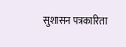सुशासन पत्रकारिता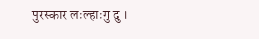पुरस्कार लःल्हाःगु दु ।